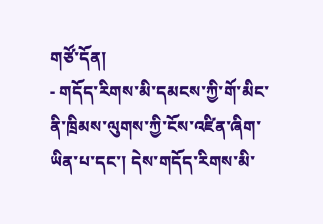གཙོ་དོན།
- གདོད་རིགས་མི་དམངས་ཀྱི་གོ་མིང་ནི་ཁྲིམས་ལུགས་ཀྱི་ངོས་འཛིན་ཞིག་ཡིན་པ་དང་། དེས་གདོད་རིགས་མི་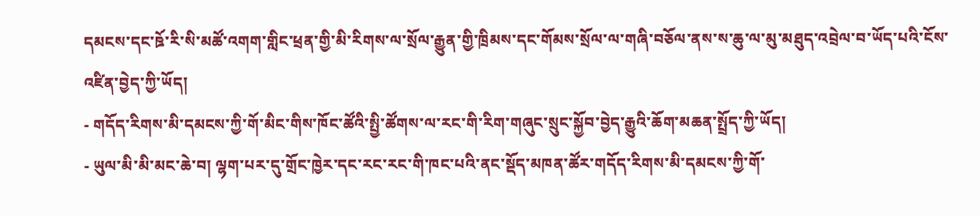དམངས་དང་ཋོ་རི་སི་མཚོ་འགག་གླིང་ཕྲན་གྱི་མི་རིགས་ལ་སྲོལ་རྒྱུན་གྱི་ཁྲིམས་དང་གོམས་སྲོལ་ལ་གཞི་བཅོལ་ནས་ས་ཆུ་ལ་མུ་མཐུད་འབྲེལ་བ་ཡོད་པའི་ངོས་འཛིན་བྱེད་ཀྱི་ཡོད།
- གདོད་རིགས་མི་དམངས་ཀྱི་གོ་མིང་གིས་ཁོང་ཚོའི་སྤྱི་ཚོགས་ལ་རང་གི་རིག་གཞུང་སྲུང་སྐྱོབ་བྱེད་རྒྱུའི་ཆོག་མཆན་སྤྲོད་ཀྱི་ཡོད།
- ཡུལ་མི་མི་མང་ཆེ་བ། ལྷག་པར་དུ་གྲོང་ཁྱེར་དང་རང་རང་གི་ཁང་པའི་ནང་སྡོད་མཁན་ཚོར་གདོད་རིགས་མི་དམངས་ཀྱི་གོ་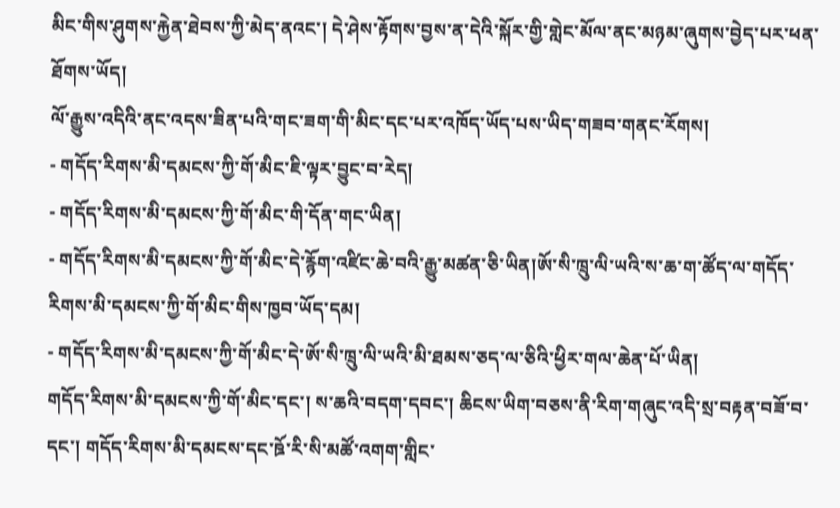མིང་གིས་ཤུགས་རྐྱེན་ཐེབས་ཀྱི་མེད་ནའང་། དེ་ཤེས་རྟོགས་བྱས་ན་དེའི་སྐོར་གྱི་གླེང་མོལ་ནང་མཉམ་ཞུགས་བྱེད་པར་ཕན་ཐོགས་ཡོད།
ལོ་རྒྱུས་འདིའི་ནང་འདས་ཟིན་པའི་གང་ཟག་གི་མིང་དང་པར་འཁོད་ཡོད་པས་ཡིད་གཟབ་གནང་རོགས།
- གདོད་རིགས་མི་དམངས་ཀྱི་གོ་མིང་ཇི་ལྟར་བྱུང་བ་རེད།
- གདོད་རིགས་མི་དམངས་ཀྱི་གོ་མིང་གི་དོན་གང་ཡིན།
- གདོད་རིགས་མི་དམངས་ཀྱི་གོ་མིང་དེ་རྙོག་འཛིང་ཆེ་བའི་རྒྱུ་མཚན་ཅི་ཡིན།ཨོ་སི་ཁྲུ་ལི་ཡའི་ས་ཆ་ག་ཚོད་ལ་གདོད་རིགས་མི་དམངས་ཀྱི་གོ་མིང་གིས་ཁྱབ་ཡོད་དམ།
- གདོད་རིགས་མི་དམངས་ཀྱི་གོ་མིང་དེ་ཨོ་སི་ཁྲུ་ལི་ཡའི་མི་ཐམས་ཅད་ལ་ཅིའི་ཕྱིར་གལ་ཆེན་པོ་ཡིན།
གདོད་རིགས་མི་དམངས་ཀྱི་གོ་མིང་དང་། ས་ཆའི་བདག་དབང་། ཆིངས་ཡིག་བཅས་ནི་རིག་གཞུང་འདི་སྲ་བརྟན་བཟོ་བ་དང་། གདོད་རིགས་མི་དམངས་དང་ཋོ་རི་སི་མཚོ་འགག་གླིང་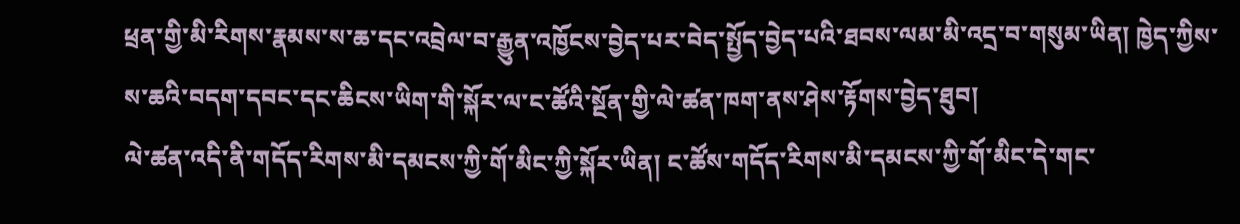ཕྲན་གྱི་མི་རིགས་རྣམས་ས་ཆ་དང་འབྲེལ་བ་རྒྱུན་འཁྱོངས་བྱེད་པར་བེད་སྤྱོད་བྱེད་པའི་ཐབས་ལམ་མི་འདྲ་བ་གསུམ་ཡིན། ཁྱེད་ཀྱིས་ས་ཆའི་བདག་དབང་དང་ཆིངས་ཡིག་གི་སྐོར་ལ་ང་ཚོའི་སྔོན་གྱི་ལེ་ཚན་ཁག་ནས་ཤེས་རྟོགས་བྱེད་ཐུབ།
ལེ་ཚན་འདི་ནི་གདོད་རིགས་མི་དམངས་ཀྱི་གོ་མིང་ཀྱི་སྐོར་ཡིན། ང་ཚོས་གདོད་རིགས་མི་དམངས་ཀྱི་གོ་མིང་དེ་གང་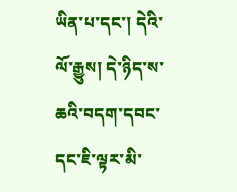ཡིན་པ་དང་། དེའི་ལོ་རྒྱུས། དེ་ཉིད་ས་ཆའི་བདག་དབང་དང་ཇི་ལྟར་མི་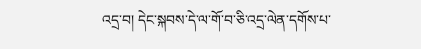འདྲ་བ། དེང་སྐབས་དེ་ལ་གོ་བ་ཅི་འདྲ་ལེན་དགོས་པ་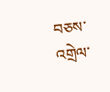བཅས་འགྲེལ་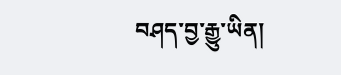བཤད་བྱ་རྒྱུ་ཡིན།